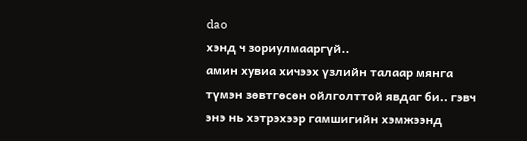dao
хэнд ч зориулмааргүй..
амин хувиа хичээх үзлийн талаар мянга түмэн зөвтгөсөн ойлголттой явдаг би.. гэвч энэ нь хэтрэхээр гамшигийн хэмжээнд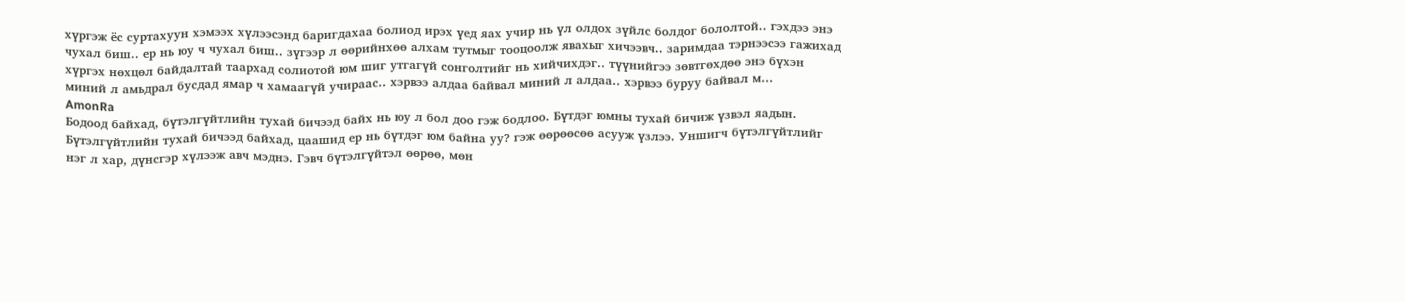хүргэж ёс суртахуун хэмээх хүлээсэнд баригдахаа болиод ирэх үед яах учир нь үл олдох зүйлс болдог бололтой.. гэхдээ энэ чухал биш.. ер нь юу ч чухал биш.. зүгээр л өөрийнхөө алхам тутмыг тооцоолж явахыг хичээвч.. заримдаа тэрнээсээ гажихад хүргэх нөхцөл байдалтай таархад солиотой юм шиг утгагүй сонголтийг нь хийчихдэг.. түүнийгээ зөвтгөхдөө энэ бүхэн миний л амьдрал бусдад ямар ч хамаагүй учираас.. хэрвээ алдаа байвал миний л алдаа.. хэрвээ буруу байвал м...
AmonRa
Бодоод байхад, бүтэлгүйтлийн тухай бичээд байх нь юу л бол доо гэж бодлоо. Бүтдэг юмны тухай бичиж үзвэл яадын. Бүтэлгүйтлийн тухай бичээд байхад, цаашид ер нь бүтдэг юм байна уу? гэж өөрөөсөө асууж үзлээ. Уншигч бүтэлгүйтлийг нэг л хар, дүнсгэр хүлээж авч мэднэ. Гэвч бүтэлгүйтэл өөрөө, мөн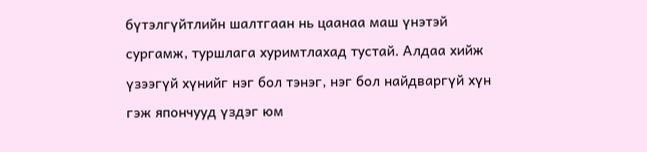бүтэлгүйтлийн шалтгаан нь цаанаа маш үнэтэй сургамж, туршлага хуримтлахад тустай. Алдаа хийж үзээгүй хүнийг нэг бол тэнэг, нэг бол найдваргүй хүн гэж япончууд үздэг юм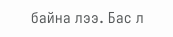байна лээ. Бас л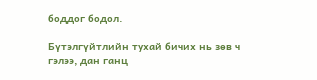боддог бодол.

Бүтэлгүйтлийн тухай бичих нь зөв ч гэлээ, дан ганц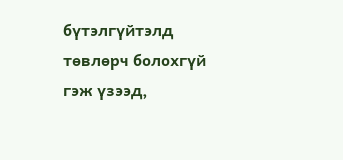бүтэлгүйтэлд төвлөрч болохгүй гэж үзээд,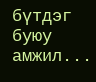бүтдэг буюу амжил...